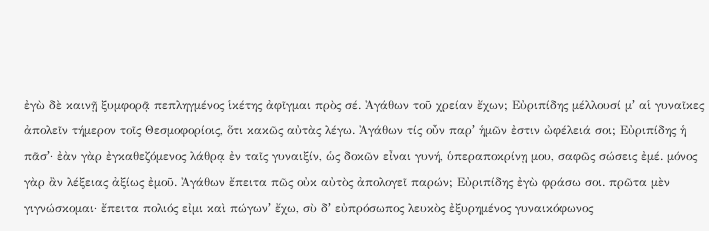ἐγὼ δὲ καινῇ ξυμφορᾷ πεπληγμένος ἱκέτης ἀφῖγμαι πρὸς σέ. Ἀγάθων τοῦ χρείαν ἔχων; Εὐριπίδης μέλλουσί μʼ αἱ γυναῖκες ἀπολεῖν τήμερον τοῖς Θεσμοφορίοις, ὅτι κακῶς αὐτὰς λέγω. Ἀγάθων τίς οὖν παρʼ ἡμῶν ἐστιν ὠφέλειά σοι; Εὐριπίδης ἡ πᾶσʼ· ἐὰν γὰρ ἐγκαθεζόμενος λάθρᾳ ἐν ταῖς γυναιξίν, ὡς δοκῶν εἶναι γυνή, ὑπεραποκρίνῃ μου, σαφῶς σώσεις ἐμέ. μόνος γὰρ ἂν λέξειας ἀξίως ἐμοῦ. Ἀγάθων ἔπειτα πῶς οὐκ αὐτὸς ἀπολογεῖ παρών; Εὐριπίδης ἐγὼ φράσω σοι. πρῶτα μὲν γιγνώσκομαι· ἔπειτα πολιός εἰμι καὶ πώγωνʼ ἔχω, σὺ δʼ εὐπρόσωπος λευκὸς ἐξυρημένος γυναικόφωνος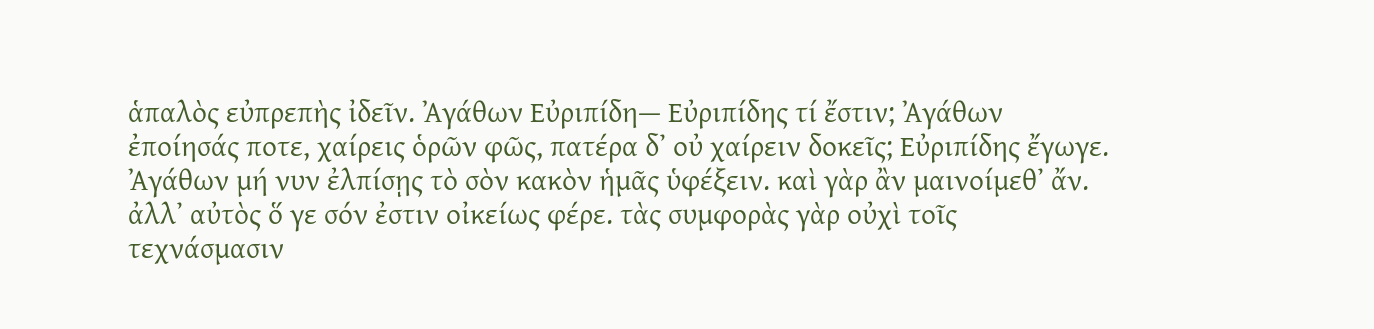ἁπαλὸς εὐπρεπὴς ἰδεῖν. Ἀγάθων Εὐριπίδη— Εὐριπίδης τί ἔστιν; Ἀγάθων ἐποίησάς ποτε, χαίρεις ὁρῶν φῶς, πατέρα δʼ οὐ χαίρειν δοκεῖς; Εὐριπίδης ἔγωγε. Ἀγάθων μή νυν ἐλπίσῃς τὸ σὸν κακὸν ἡμᾶς ὑφέξειν. καὶ γὰρ ἂν μαινοίμεθʼ ἄν. ἀλλʼ αὐτὸς ὅ γε σόν ἐστιν οἰκείως φέρε. τὰς συμφορὰς γὰρ οὐχὶ τοῖς τεχνάσμασιν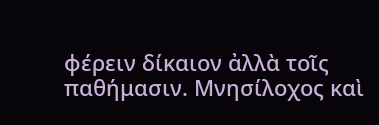φέρειν δίκαιον ἀλλὰ τοῖς παθήμασιν. Μνησίλοχος καὶ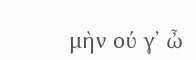μὴν ού γʼ ὦ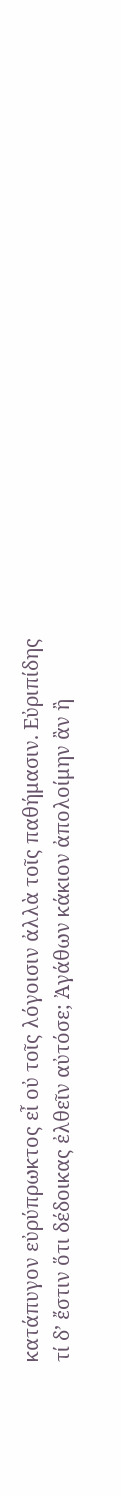κατάπυγον εὐρύπρωκτος εἶ οὐ τοῖς λόγοισιν ἀλλὰ τοῖς παθήμασιν. Εὐριπίδης τί δʼ ἔστιν ὅτι δέδοικας ἐλθεῖν αὐτόσε; Ἀγάθων κάκιον ἀπολοίμην ἂν ἢ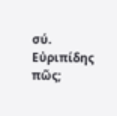σύ. Εὐριπίδης πῶς;